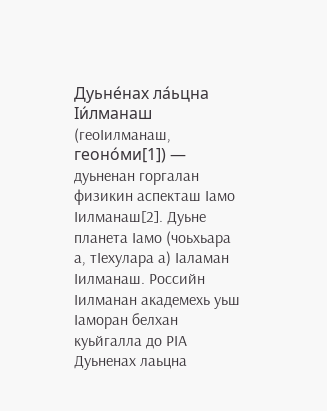Дуьне́нах ла́ьцна Ӏи́лманаш (геоIилманаш, геоно́ми[1]) — дуьненан горгалан физикин аспекташ Iамо Iилманаш[2]. Дуьне планета Iамо (чоьхьара а, тIехулара а) Iаламан Iилманаш. Российн Iилманан академехь уьш Iаморан белхан куьйгалла до РIА Дуьненах лаьцна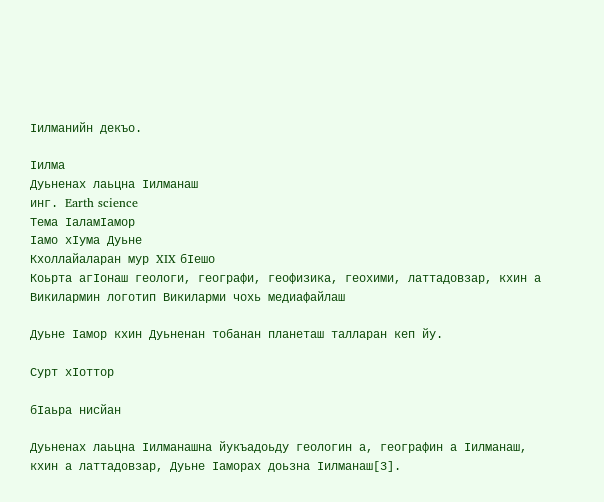Iилманийн декъо.

Iилма
Дуьненах лаьцна Ӏилманаш
инг. Earth science
Тема IаламIамор
Iамо хIума Дуьне
Кхоллайаларан мур XIX бIешо
Коьрта агIонаш геологи, географи, геофизика, геохими, латтадовзар, кхин а
Викилармин логотип Викиларми чохь медиафайлаш

Дуьне Iамор кхин Дуьненан тобанан планеташ талларан кеп йу.

Сурт хIоттор

бӀаьра нисйан

Дуьненах лаьцна Iилманашна йукъадоьду геологин а, географин а Iилманаш, кхин а латтадовзар, Дуьне Iаморах доьзна Iилманаш[3].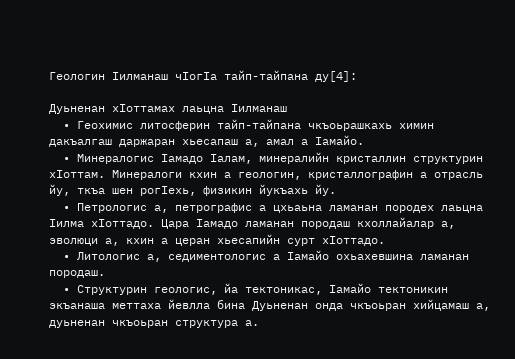Геологин Iилманаш чIогIа тайп-тайпана ду[4]:

Дуьненан хIоттамах лаьцна Iилманаш
  • Геохимис литосферин тайп-тайпана чкъоьрашкахь химин дакъалгаш даржаран хьесапаш а, амал а Iамайо.
  • Минералогис Iамадо Iалам, минералийн кристаллин структурин хIоттам. Минералоги кхин а геологин, кристаллографин а отрасль йу, ткъа шен рогIехь, физикин йукъахь йу.
  • Петрологис а, петрографис а цхьаьна ламанан породех лаьцна Iилма хIоттадо. Цара Iамадо ламанан породаш кхоллайалар а, эволюци а, кхин а церан хьесапийн сурт хIоттадо.
  • Литологис а, седиментологис а Ӏамайо охьахевшина ламанан породаш.
  • Структурин геологис, йа тектоникас, Ӏамайо тектоникин экъанаша меттаха йевлла бина Дуьненан онда чкъоьран хийцамаш а, дуьненан чкъоьран структура а.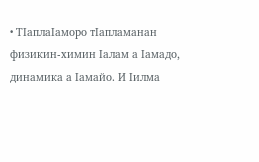• ТӀаплаӀаморо тӀапламанан физикин-химин Ӏалам а Ӏамадо, динамика а Ӏамайо. И Ӏилма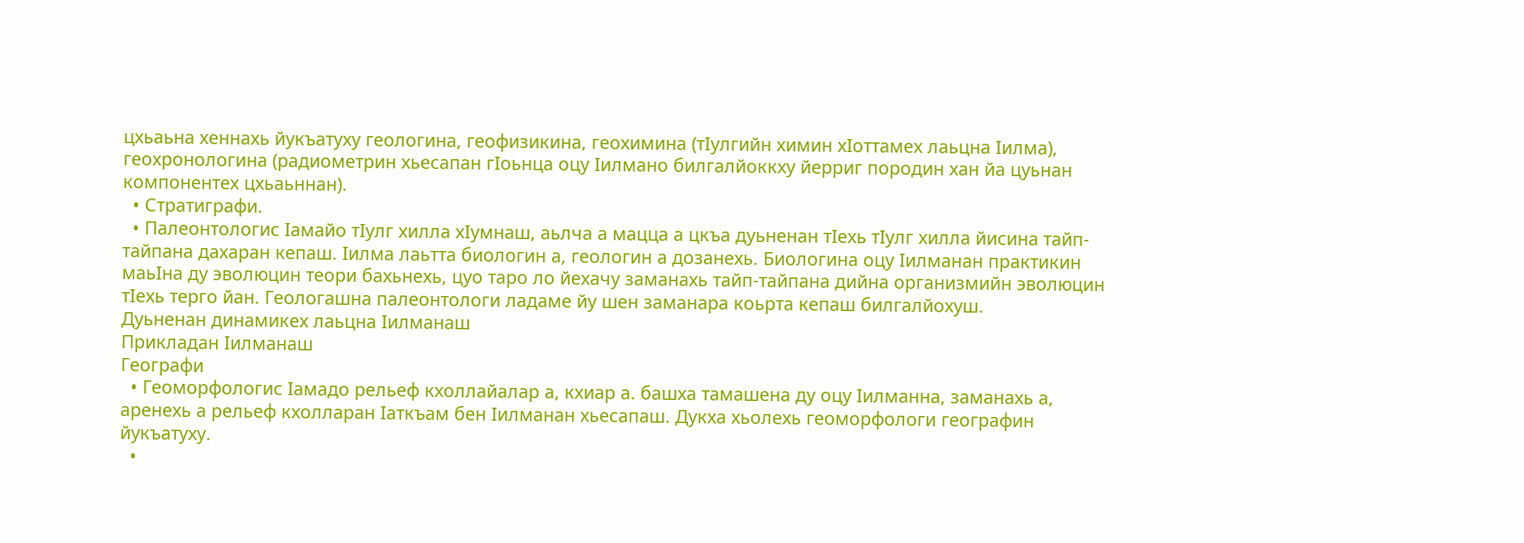цхьаьна хеннахь йукъатуху геологина, геофизикина, геохимина (тӀулгийн химин хӀоттамех лаьцна Ӏилма), геохронологина (радиометрин хьесапан гӀоьнца оцу Ӏилмано билгалйоккху йерриг породин хан йа цуьнан компонентех цхьаьннан).
  • Стратиграфи.
  • Палеонтологис Ӏамайо тӀулг хилла хӀумнаш, аьлча а мацца а цкъа дуьненан тӀехь тӀулг хилла йисина тайп-тайпана дахаран кепаш. Ӏилма лаьтта биологин а, геологин а дозанехь. Биологина оцу Ӏилманан практикин маьӀна ду эволюцин теори бахьнехь, цуо таро ло йехачу заманахь тайп-тайпана дийна организмийн эволюцин тӀехь терго йан. Геологашна палеонтологи ладаме йу шен заманара коьрта кепаш билгалйохуш.
Дуьненан динамикех лаьцна Ӏилманаш
Прикладан Ӏилманаш
Географи
  • Геоморфологис Ӏамадо рельеф кхоллайалар а, кхиар а. башха тамашена ду оцу Ӏилманна, заманахь а, аренехь а рельеф кхолларан Ӏаткъам бен Ӏилманан хьесапаш. Дукха хьолехь геоморфологи географин йукъатуху.
  •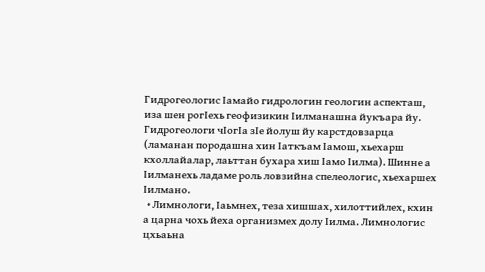Гидрогеологис Ӏамайо гидрологин геологин аспекташ, иза шен рогӀехь геофизикин Ӏилманашна йукъара йу. Гидрогеологи чӀогӀа зӀе йолуш йу карстдовзарца (ламанан породашна хин Ӏаткъам Ӏамош, хьехарш кхоллайалар, лаьттан бухара хиш Ӏамо Ӏилма). Шинне а Ӏилманехь ладаме роль ловзийна спелеологис, хьехаршех Ӏилмано.
  • Лимнологи, Ӏаьмнех, теза хишшах, хилоттийлех, кхин а царна чохь йеха организмех долу Ӏилма. Лимнологис цхьаьна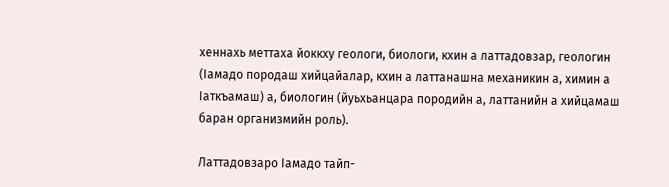хеннахь меттаха йоккху геологи, биологи, кхин а латтадовзар, геологин (Ӏамадо породаш хийцайалар, кхин а латтанашна механикин а, химин а Ӏаткъамаш) а, биологин (йуьхьанцара породийн а, латтанийн а хийцамаш баран организмийн роль).

Латтадовзаро Ӏамадо тайп-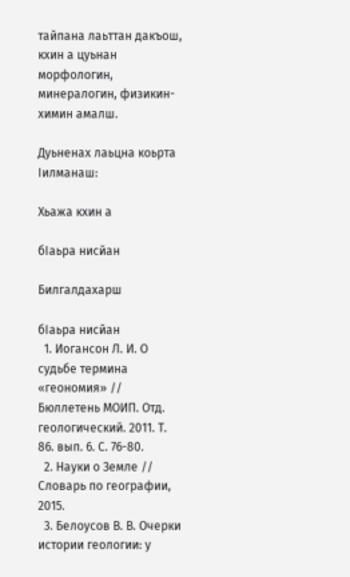тайпана лаьттан дакъош, кхин а цуьнан морфологин, минералогин, физикин-химин амалш.

Дуьненах лаьцна коьрта Iилманаш:

Хьажа кхин а

бӀаьра нисйан

Билгалдахарш

бӀаьра нисйан
  1. Иогансон Л. И. О судьбе термина «геономия» // Бюллетень МОИП. Отд. геологический. 2011. Т. 86. вып. 6. С. 76-80.
  2. Науки о Земле // Словарь по географии, 2015.
  3. Белоусов В. В. Очерки истории геологии: у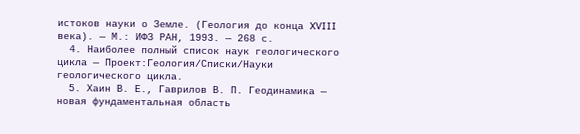истоков науки о Земле. (Геология до конца XVIII века). — М.: ИФЗ РАН, 1993. — 268 с.
  4. Наиболее полный список наук геологического цикла — Проект:Геология/Списки/Науки геологического цикла.
  5. Хаин В. Е., Гаврилов В. П. Геодинамика — новая фундаментальная область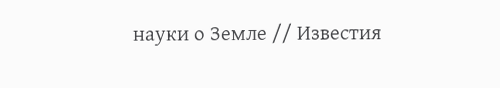науки о Земле // Известия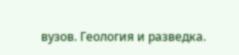вузов. Геология и разведка.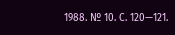1988. № 10. С. 120—121.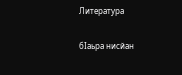Литература

бӀаьра нисйан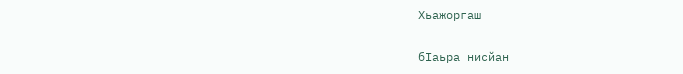Хьажоргаш

бӀаьра нисйан